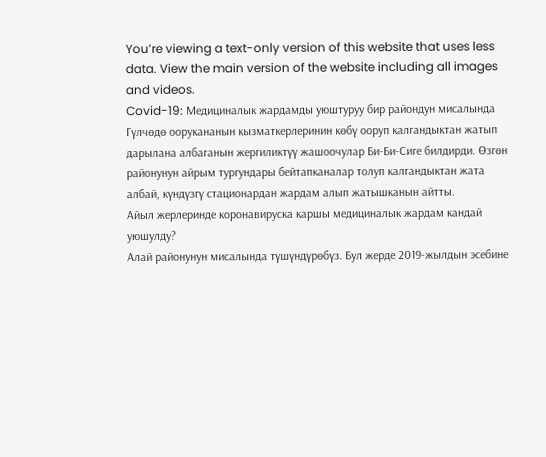You’re viewing a text-only version of this website that uses less data. View the main version of the website including all images and videos.
Covid-19: Медициналык жардамды уюштуруу бир райондун мисалында
Гүлчөдө оорукананын кызматкерлеринин көбү ооруп калгандыктан жатып дарылана албаганын жергиликтүү жашоочулар Би-Би-Сиге билдирди. Өзгөн районунун айрым тургундары бейтапканалар толуп калгандыктан жата албай, күндүзгү стационардан жардам алып жатышканын айтты.
Айыл жерлеринде коронавируска каршы медициналык жардам кандай уюшулду?
Алай районунун мисалында түшүндүрөбүз. Бул жерде 2019-жылдын эсебине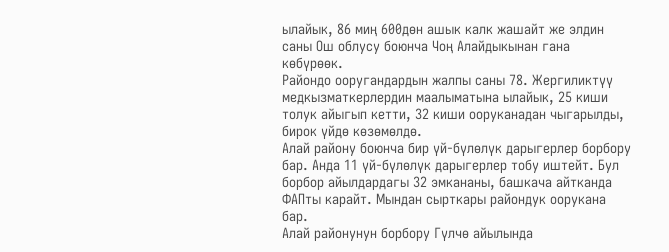ылайык, 86 миң 600дөн ашык калк жашайт же элдин саны Ош облусу боюнча Чоң Алайдыкынан гана көбүрөөк.
Райондо ооругандардын жалпы саны 78. Жергиликтүү медкызматкерлердин маалыматына ылайык, 25 киши толук айыгып кетти, 32 киши ооруканадан чыгарылды, бирок үйдө көзөмөлдө.
Алай району боюнча бир үй-бүлөлүк дарыгерлер борбору бар. Анда 11 үй-бүлөлүк дарыгерлер тобу иштейт. Бул борбор айылдардагы 32 эмкананы, башкача айтканда ФАПты карайт. Мындан сырткары райондук оорукана бар.
Алай районунун борбору Гүлчө айылында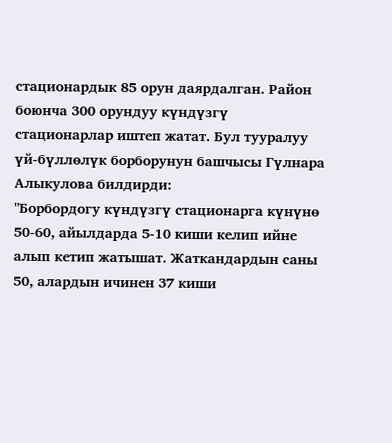стационардык 85 орун даярдалган. Район боюнча 300 орундуу күндүзгү стационарлар иштеп жатат. Бул тууралуу үй-бүллөлүк борборунун башчысы Гүлнара Алыкулова билдирди:
"Борбордогу күндүзгү стационарга күнүнө 50-60, айылдарда 5-10 киши келип ийне алып кетип жатышат. Жаткандардын саны 50, алардын ичинен 37 киши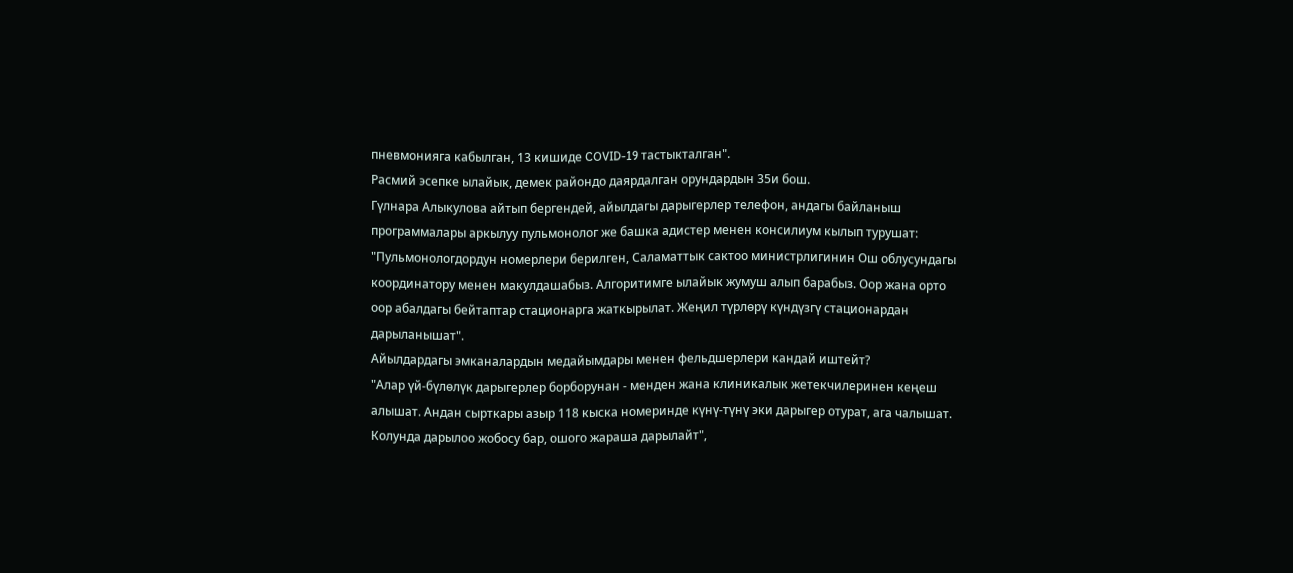пневмонияга кабылган, 13 кишиде COVID-19 тастыкталган".
Расмий эсепке ылайык, демек райондо даярдалган орундардын 35и бош.
Гүлнара Алыкулова айтып бергендей, айылдагы дарыгерлер телефон, андагы байланыш программалары аркылуу пульмонолог же башка адистер менен консилиум кылып турушат:
"Пульмонологдордун номерлери берилген, Саламаттык сактоо министрлигинин Ош облусундагы координатору менен макулдашабыз. Алгоритимге ылайык жумуш алып барабыз. Оор жана орто оор абалдагы бейтаптар стационарга жаткырылат. Жеңил түрлөрү күндүзгү стационардан дарыланышат".
Айылдардагы эмканалардын медайымдары менен фельдшерлери кандай иштейт?
"Алар үй-бүлөлүк дарыгерлер борборунан - менден жана клиникалык жетекчилеринен кеңеш алышат. Андан сырткары азыр 118 кыска номеринде күнү-түнү эки дарыгер отурат, ага чалышат. Колунда дарылоо жобосу бар, ошого жараша дарылайт",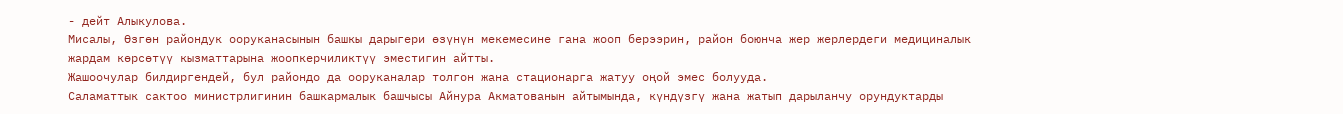- дейт Алыкулова.
Мисалы, Өзгөн райондук ооруканасынын башкы дарыгери өзүнүн мекемесине гана жооп берээрин, район боюнча жер жерлердеги медициналык жардам көрсөтүү кызматтарына жоопкерчиликтүү эместигин айтты.
Жашоочулар билдиргендей, бул райондо да ооруканалар толгон жана стационарга жатуу оңой эмес болууда.
Саламаттык сактоо министрлигинин башкармалык башчысы Айнура Акматованын айтымында, күндүзгү жана жатып дарыланчу орундуктарды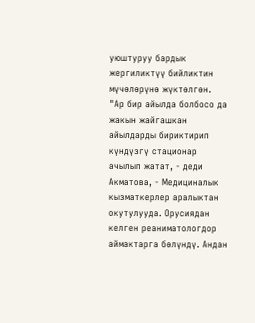уюштуруу бардык жергиликтүү бийликтин мүчөлөрүнө жүктөлгөн.
"Ар бир айылда болбосо да жакын жайгашкан айылдарды бириктирип күндүзгү стационар ачылып жатат, - деди Акматова, - Медициналык кызматкерлер аралыктан окутулууда. Орусиядан келген реаниматологдор аймактарга бөлүндү. Андан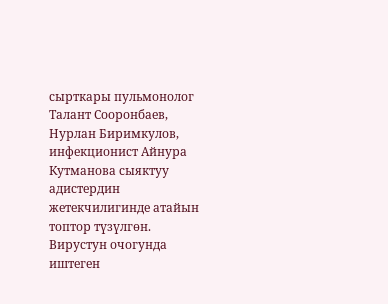сырткары пульмонолог Талант Сооронбаев, Нурлан Биримкулов, инфекционист Айнура Кутманова сыяктуу адистердин жетекчилигинде атайын топтор түзүлгөн. Вирустун очогунда иштеген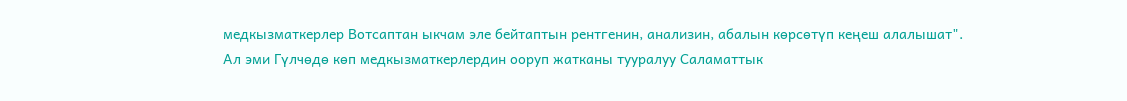медкызматкерлер Вотсаптан ыкчам эле бейтаптын рентгенин, анализин, абалын көрсөтүп кеңеш алалышат".
Ал эми Гүлчөдө көп медкызматкерлердин ооруп жатканы тууралуу Саламаттык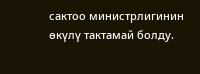сактоо министрлигинин өкүлү тактамай болду.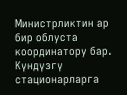Министрликтин ар бир облуста координатору бар. Күндүзгү стационарларга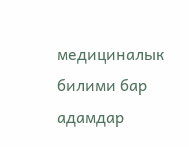медициналык билими бар адамдар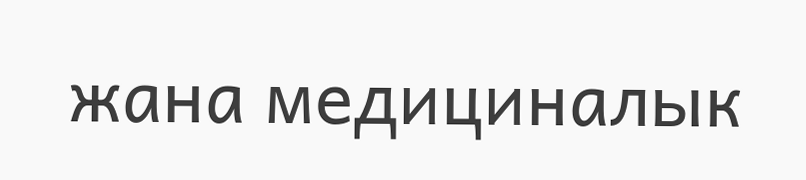жана медициналык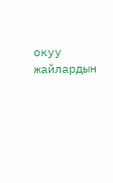окуу жайлардын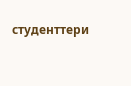студенттери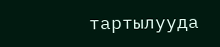тартылууда